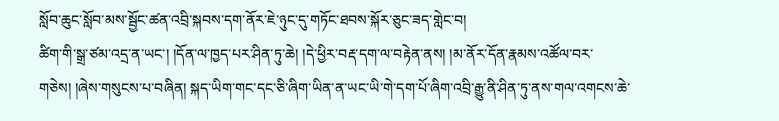སློབ་ཆུང་སློབ་མས་སྦྱོང་ཚན་འབྲི་སྐབས་དག་ནོར་ཇེ་ཉུང་དུ་གཏོང་ཐབས་སྐོར་ཅུང་ཟད་གླེང་བ།
ཚིག་གི་སྒྲ་ཙམ་འདྲ་ན་ཡང་། །དོན་ལ་ཁྱད་པར་ཤིན་ཏུ་ཆེ། །དེ་ཕྱིར་བརྡ་དག་ལ་བརྟེན་ནས། །མ་ནོར་དོན་རྣམས་འཚོལ་བར་གཅེས། །ཞེས་གསུངས་པ་བཞིན། སྐད་ཡིག་གང་དང་ཅི་ཞིག་ཡིན་ན་ཡང་ཡི་གེ་དག་པོ་ཞིག་འབྲི་རྒྱུ་ནི་ཤིན་ཏུ་ནས་གལ་འགངས་ཆེ་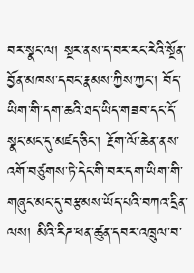བར་སྣང་ལ། སྔར་ནས་ད་བར་རང་རེའི་སྔོན་བྱོན་མཁས་དབང་རྣམས་ཀྱིས་ཀྱང་། བོད་ཡིག་གི་དག་ཆའི་ཐད་ཡིད་གཟབ་དང་དོ་སྣང་མང་དུ་མཛད་ཅིང་། རྔོག་ལོ་ཆེན་ནས་འགོ་བཙུགས་ཏེ་དེང་གི་བར་དག་ཡིག་གི་གཞུང་མང་དུ་བརྩམས་ཡོད་པའི་བཀའ་དྲིན་ལས། མིའི་རིཌ་ཕན་ཚུན་དབར་འཁྲུལ་བ་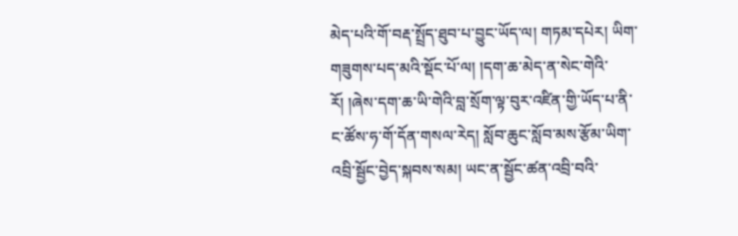མེད་པའི་གོ་བརྡ་སྤྲོད་ཐུབ་པ་བྱུང་ཡོད་ལ། གཏམ་དཔེར། ཡིག་གཟུགས་པད་མའི་སྡོང་པོ་ལ། །དག་ཆ་མེད་ན་སེང་གེའི་རོ། །ཞེས་དག་ཆ་ཡི་གེའི་བླ་སྲོག་ལྟ་བུར་འཛིན་གྱི་ཡོད་པ་ནི་ང་ཚོས་ཧ་གོ་དོན་གསལ་རེད། སློབ་ཆུང་སློབ་མས་རྩོམ་ཡིག་འབྲི་སྦྱོང་བྱེད་སྐབས་སམ། ཡང་ན་སྦྱོང་ཚན་འབྲི་བའི་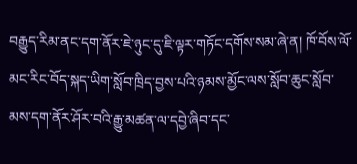བརྒྱུད་རིམ་ནང་དག་ནོར་ཇེ་ཉུང་དུ་ཇི་ལྟར་གཏོང་དགོས་སམ་ཞེ་ན། ཁོ་བོས་ལོ་མང་རིང་བོད་སྐད་ཡིག་སློབ་ཁྲིད་བྱས་པའི་ཉམས་མྱོང་ལས་སློབ་ཆུང་སློབ་མས་དག་ནོར་ཤོར་བའི་རྒྱུ་མཚན་ལ་དབྱེ་ཞིབ་དང་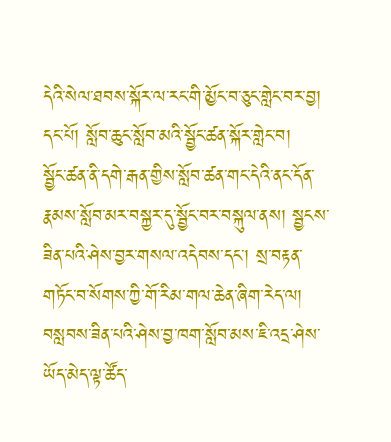དེའི་སེལ་ཐབས་སྐོར་ལ་རང་གི་མྱོང་བ་ཅུང་གླེང་བར་བྱ།
དང་པོ། སློབ་ཆུང་སློབ་མའི་སྦྱོང་ཚན་སྐོར་གླེང་བ།
སྦྱོང་ཚན་ནི་དགེ་རྒན་གྱིས་སློབ་ཚན་གང་དེའི་ནང་དོན་རྣམས་སློབ་མར་བསྐྱར་དུ་སྦྱོང་བར་བསྐུལ་ནས། སྦྱངས་ཟིན་པའི་ཤེས་བྱར་གསལ་འདེབས་དང་། སྲ་བརྟན་གཏོང་བ་སོགས་ཀྱི་གོ་རིམ་གལ་ཆེན་ཞིག་རེད་ལ། བསླབས་ཟིན་པའི་ཤེས་བྱ་ཁག་སློབ་མས་ཇི་འདྲ་ཤེས་ཡོད་མེད་ལྟ་ཚོད་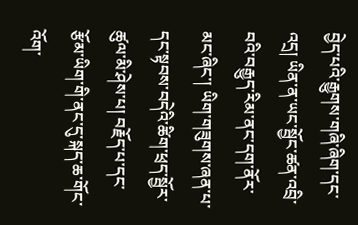བྱེད་པའི་རྒྱུགས་གཞི་ཞིག་དང་འདྲ། ཡིན་ན་ཡང་སྦྱོང་ཚན་འབྲི་བའི་བརྒྱུད་རིམ་ནང་དག་ནོར་མང་ཞིང་། ཡིག་གཟུགས་ཞན་པ་དང་སྟབས་བདེའི་ཚིག་ཕྲད་སྦྱོར་ཚུལ་མི་ཤེས་པ། བརྗོད་པ་དང་རྩོམ་ཡིག་གི་ནང་དུ་སྐད་ཆ་གོང་འོག་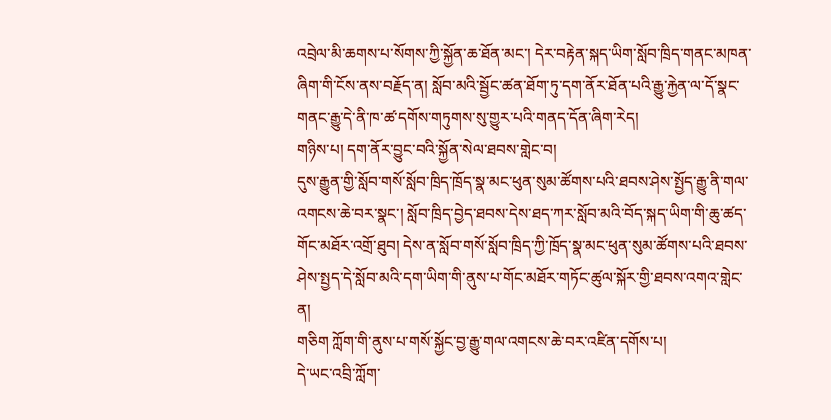འབྲེལ་མི་ཆགས་པ་སོགས་ཀྱི་སྐྱོན་ཆ་ཐོན་མང་། དེར་བརྟེན་སྐད་ཡིག་སློབ་ཁྲིད་གནང་མཁན་ཞིག་གི་ངོས་ནས་བརྗོད་ན། སློབ་མའི་སྦྱོང་ཚན་ཐོག་ཏུ་དག་ནོར་ཐོན་པའི་རྒྱུ་རྐྱེན་ལ་དོ་སྣང་གནང་རྒྱུ་དེ་ནི་ཁ་ཚ་དགོས་གཏུགས་སུ་གྱུར་པའི་གནད་དོན་ཞིག་རེད།
གཉིས་པ། དག་ནོར་བྱུང་བའི་སྐྱོན་སེལ་ཐབས་གླེང་བ།
དུས་རྒྱུན་གྱི་སློབ་གསོ་སློབ་ཁྲིད་ཁྲོད་སྣ་མང་ཕུན་སུམ་ཚོགས་པའི་ཐབས་ཤེས་སྤྱོད་རྒྱུ་ནི་གལ་འགངས་ཆེ་བར་སྣང་། སློབ་ཁྲིད་བྱེད་ཐབས་དེས་ཐད་ཀར་སློབ་མའི་བོད་སྐད་ཡིག་གི་ཆུ་ཚད་གོང་མཐོར་འགྲོ་ཐུབ། དེས་ན་སློབ་གསོ་སློབ་ཁྲིད་ཀྱི་ཁྲོད་སྣ་མང་ཕུན་སུམ་ཚོགས་པའི་ཐབས་ཤེས་སྤྱད་དེ་སློབ་མའི་དག་ཡིག་གི་ནུས་པ་གོང་མཐོར་གཏོང་ཚུལ་སྐོར་གྱི་ཐབས་འགའ་གླེང་ན།
གཅིག ཀློག་གི་ནུས་པ་གསོ་སྐྱོང་བྱ་རྒྱུ་གལ་འགངས་ཆེ་བར་འཛིན་དགོས་པ།
དེ་ཡང་འབྲི་ཀློག་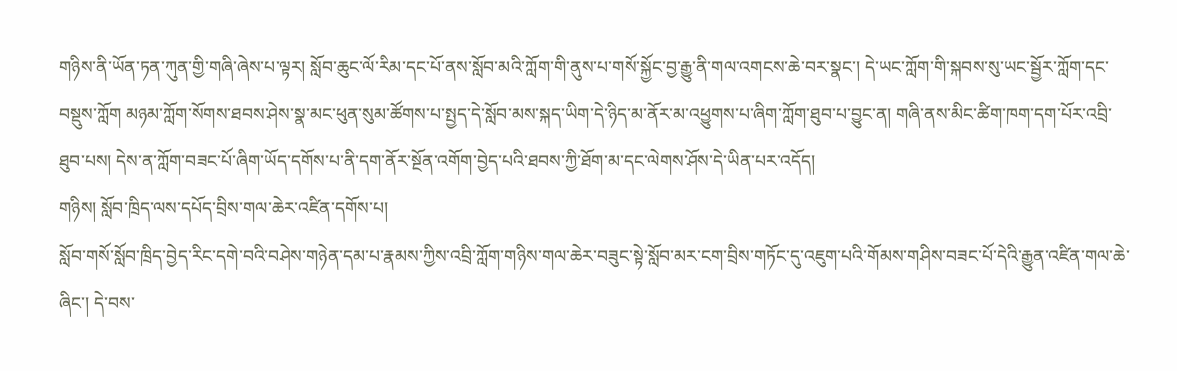གཉིས་ནི་ཡོན་ཏན་ཀུན་གྱི་གཞི་ཞེས་པ་ལྟར། སློབ་ཆུང་ལོ་རིམ་དང་པོ་ནས་སློབ་མའི་ཀློག་གི་ནུས་པ་གསོ་སྐྱོང་བྱ་རྒྱུ་ནི་གལ་འགངས་ཆེ་བར་སྣང་། དེ་ཡང་ཀློག་གི་སྐབས་སུ་ཡང་སྦྱོར་ཀློག་དང་བསྡུས་ཀློག མཉམ་ཀློག་སོགས་ཐབས་ཤེས་སྣ་མང་ཕུན་སུམ་ཚོགས་པ་སྤྱད་དེ་སློབ་མས་སྐད་ཡིག་དེ་ཉིད་མ་ནོར་མ་འཕྱུགས་པ་ཞིག་ཀློག་ཐུབ་པ་བྱུང་ན། གཞི་ནས་མིང་ཚིག་ཁག་དག་པོར་འབྲི་ཐུབ་པས། དེས་ན་ཀློག་བཟང་པོ་ཞིག་ཡོད་དགོས་པ་ནི་དག་ནོར་སྔོན་འགོག་བྱེད་པའི་ཐབས་ཀྱི་ཐོག་མ་དང་ལེགས་ཤོས་དེ་ཡིན་པར་འདོད།
གཉིས། སློབ་ཁྲིད་ལས་དཔོད་བྲིས་གལ་ཆེར་འཛིན་དགོས་པ།
སློབ་གསོ་སློབ་ཁྲིད་བྱེད་རིང་དགེ་བའི་བཤེས་གཉེན་དམ་པ་རྣམས་ཀྱིས་འབྲི་ཀློག་གཉིས་གལ་ཆེར་བཟུང་སྟེ་སློབ་མར་ངག་བྲིས་གཏོང་དུ་འཇུག་པའི་གོམས་གཤིས་བཟང་པོ་དེའི་རྒྱུན་འཛིན་གལ་ཆེ་ཞིང་། དེ་བས་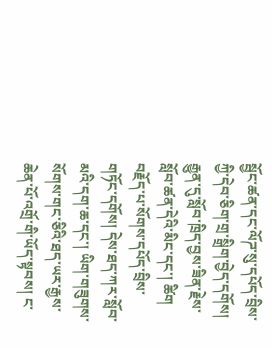སྦྱོང་ཚན་དང་ལོཌ་སུ་དཔོད་བྲིས་ཀྱི་དེབ་ཅིག་གྲ་སྒྲིག་བྱེད་དགོས། རྒྱུན་དུ་སློབ་ཁྲིད་བྱས་ཟིན་རྗེས་སློབ་ཚན་དེའི་མིང་དང་། ཚིག བརྗོད་པ་སོགས་དཔོད་བྲིས་གཏོང་དགོས། དེས་ཐད་ཀར་སློབ་མའི་དག་ཆ་དང་། ཡིག་གཟུགས་སོགས་གང་ཅིའི་ཐད་ཡར་རྒྱས་ཆེན་པོ་འགྲོ་གི་ཡོད་སྟབས། ང་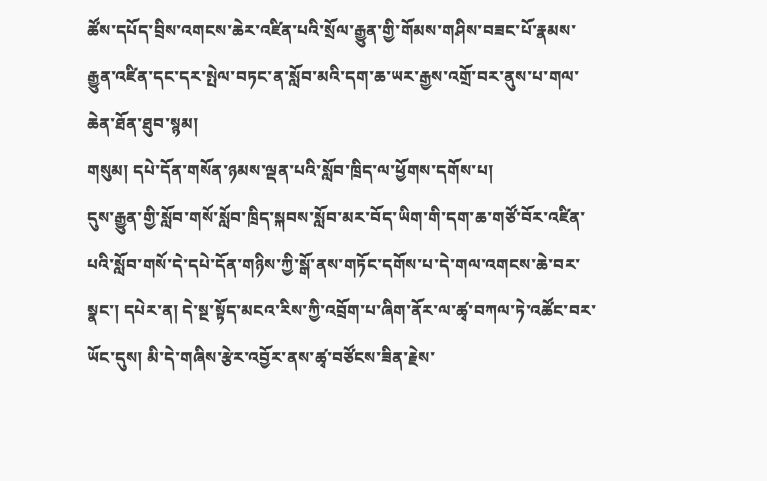ཚོས་དཔོད་བྲིས་འགངས་ཆེར་འཛིན་པའི་སྲོལ་རྒྱུན་གྱི་གོམས་གཤིས་བཟང་པོ་རྣམས་རྒྱུན་འཛིན་དང་དར་སྤེལ་བཏང་ན་སློབ་མའི་དག་ཆ་ཡར་རྒྱས་འགྲོ་བར་ནུས་པ་གལ་ཆེན་ཐོན་ཐུབ་སྙམ།
གསུམ། དཔེ་དོན་གསོན་ཉམས་ལྡན་པའི་སློབ་ཁྲིད་ལ་ཕྱོགས་དགོས་པ།
དུས་རྒྱུན་གྱི་སློབ་གསོ་སློབ་ཁྲིད་སྐབས་སློབ་མར་བོད་ཡིག་གི་དག་ཆ་གཙོ་བོར་འཛིན་པའི་སློབ་གསོ་དེ་དཔེ་དོན་གཉིས་ཀྱི་སྒོ་ནས་གཏོང་དགོས་པ་དེ་གལ་འགངས་ཆེ་བར་སྣང་། དཔེར་ན། དེ་སྔ་སྟོད་མངའ་རིས་ཀྱི་འབྲོག་པ་ཞིག་ནོར་ལ་ཚྭ་བཀལ་ཏེ་འཚོང་བར་ཡོང་དུས། མི་དེ་གཞིས་རྩེར་འབྱོར་ནས་ཚྭ་བཙོངས་ཟིན་རྗེས་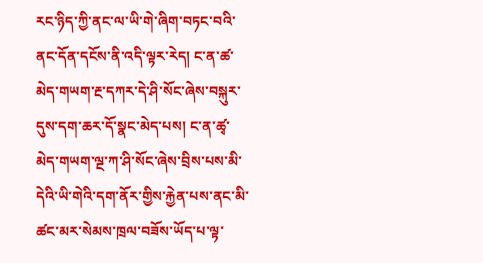རང་ཉིད་ཀྱི་ནང་ལ་ཡི་གེ་ཞིག་བཏང་བའི་ནང་དོན་དངོས་ནི་འདི་ལྟར་རེད། ང་ན་ཚ་མེད་གཡག་རྔ་དཀར་དེ་ཤི་སོང་ཞེས་བསྐུར་དུས་དག་ཆར་དོ་སྣང་མེད་པས། ང་ན་ཚྭ་མེད་གཡག་ལྔ་ཀ་ཤི་སོང་ཞེས་བྲིས་པས་མི་དེའི་ཡི་གེའི་དག་ནོར་གྱིས་རྐྱེན་པས་ནང་མི་ཚང་མར་སེམས་ཁྲལ་བཟོས་ཡོད་པ་ལྟ་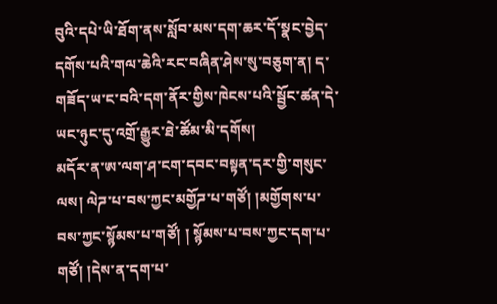བུའི་དཔེ་ཡི་ཐོག་ནས་སློབ་མས་དག་ཆར་དོ་སྣང་བྱེད་དགོས་པའི་གལ་ཆེའི་རང་བཞིན་ཤེས་སུ་བཅུག་ན། ད་གཟོད་ཡ་ང་བའི་དག་ནོར་གྱིས་ཁེངས་པའི་སྦྱོང་ཚན་དེ་ཡང་ཉུང་དུ་འགྲོ་རྒྱུར་ཐེ་ཚོམ་མི་དགོས།
མདོར་ན་ཨ་ལག་ཤ་ངག་དབང་བསྟན་དར་གྱི་གསུང་ལས། ལེཌ་པ་བས་ཀྱང་མགྱོཌ་པ་གཙོ། །མགྱོགས་པ་བས་ཀྱང་སྙོམས་པ་གཙོ། ། སྙོམས་པ་བས་ཀྱང་དག་པ་གཙོ། །དེས་ན་དག་པ་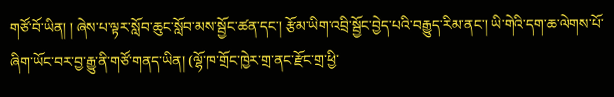གཙོ་བོ་ཡིན། ། ཞེས་པ་ལྟར་སློབ་ཆུང་སློབ་མས་སྦྱོང་ཚན་དང་། རྩོམ་ཡིག་འབྲི་སྦྱོང་བྱེད་པའི་བརྒྱུད་རིམ་ནང་། ཡི་གེའི་དག་ཆ་ལེགས་པོ་ཞིག་ཡོང་བར་བྱ་རྒྱུ་ནི་གཙོ་གནད་ཡིན། (ལྷོ་ཁ་གྲོང་ཁྱེར་གྲ་ནང་རྫོང་གྲ་ཕྱི་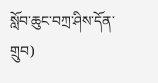སློབ་ཆུང་བཀྲ་ཤིས་དོན་གྲུབ)